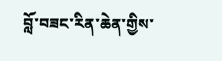བློ་བཟང་རིན་ཆེན་གྱིས་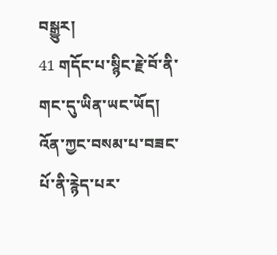བསྒྱུར།
41 གདོང་པ་སྙིང་རྗེ་བོ་ནི་གང་དུ་ཡིན་ཡང་ཡོད། འོན་ཀྱང་བསམ་པ་བཟང་པོ་ནི་རྙེད་པར་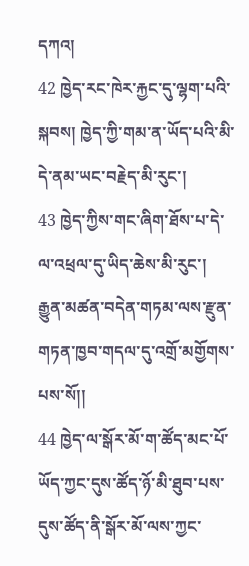དཀའ།
42 ཁྱེད་རང་ཁེར་རྐྱང་དུ་ལྷག་པའི་སྐབས། ཁྱེད་ཀྱི་གམ་ན་ཡོད་པའི་མི་དེ་ནམ་ཡང་བརྗེད་མི་རུང་།
43 ཁྱེད་ཀྱིས་གང་ཞིག་ཐོས་པ་དེ་ལ་འཕྲལ་དུ་ཡིད་ཆེས་མི་རུང་། རྒྱུན་མཚན་བདེན་གཏམ་ལས་རྫུན་གཏན་ཁྱབ་གདལ་དུ་འགྲོ་མགྱོགས་པས་སོ།།
44 ཁྱེད་ལ་སྒོར་མོ་ག་ཚོད་མང་པོ་ཡོད་ཀྱང་དུས་ཚོད་ཉོ་མི་ཐུབ་པས་དུས་ཚོད་ནི་སྒོར་མོ་ལས་ཀྱང་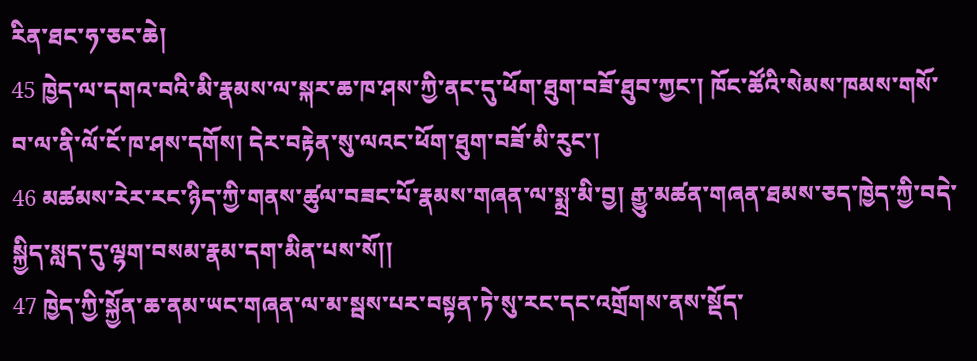རིན་ཐང་ཧ་ཅང་ཆེ།
45 ཁྱེད་ལ་དགའ་བའི་མི་རྣམས་ལ་སྐར་ཆ་ཁ་ཤས་ཀྱི་ནང་དུ་ཕོག་ཐུག་བཟོ་ཐུབ་ཀྱང་། ཁོང་ཚོའི་སེམས་ཁམས་གསོ་བ་ལ་ནི་ལོ་ངོ་ཁ་ཤས་དགོས། དེར་བརྟེན་སུ་ལའང་ཕོག་ཐུག་བཟོ་མི་རུང་།
46 མཚམས་རེར་རང་ཉིད་ཀྱི་གནས་ཚུལ་བཟང་པོ་རྣམས་གཞན་ལ་སྨྲ་མི་བྱ། རྒྱུ་མཚན་གཞན་ཐམས་ཅད་ཁྱེད་ཀྱི་བདེ་སྐྱིད་སླད་དུ་ལྷག་བསམ་རྣམ་དག་མིན་པས་སོ།།
47 ཁྱེད་ཀྱི་སྐྱོན་ཆ་ནམ་ཡང་གཞན་ལ་མ་སྦས་པར་བསྟན་ཏེ་སུ་རང་དང་འགྲོགས་ནས་སྡོད་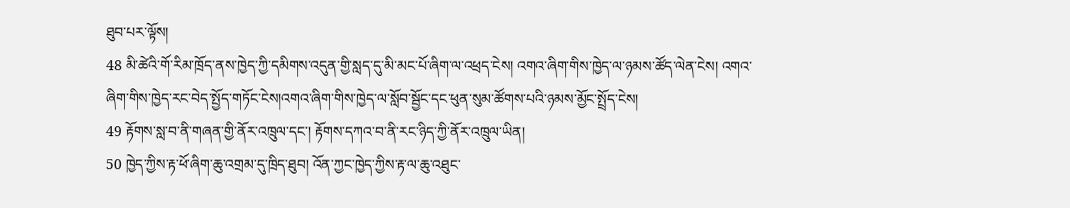ཐུབ་པར་ལྟོས།
48 མི་ཚེའི་གོ་རིམ་ཁྲོད་ནས་ཁྱེད་ཀྱི་དམིགས་འདུན་གྱི་སླད་དུ་མི་མང་པོ་ཞིག་ལ་འཕྲད་ངེས། འགའ་ཞིག་གིས་ཁྱེད་ལ་ཉམས་ཚོད་ལེན་ངེས། འགའ་ཞིག་གིས་ཁྱེད་རང་བེད་སྤྱོད་གཏོང་ངེས།འགའ་ཞིག་གིས་ཁྱེད་ལ་སློབ་སྦྱོང་དང་ཕུན་སུམ་ཚོགས་པའི་ཉམས་མྱོང་སྤྲོད་ངེས།
49 རྟོགས་སླ་བ་ནི་གཞན་གྱི་ནོར་འཁྲུལ་དང་། རྟོགས་དཀའ་བ་ནི་རང་ཉིད་ཀྱི་ནོར་འཁྲུལ་ཡིན།
50 ཁྱེད་ཀྱིས་རྟ་ཕོ་ཞིག་ཆུ་འགྲམ་དུ་ཁྲིད་ཐུབ། འོན་ཀྱང་ཁྱེད་ཀྱིས་རྟ་ལ་ཆུ་འཐུང་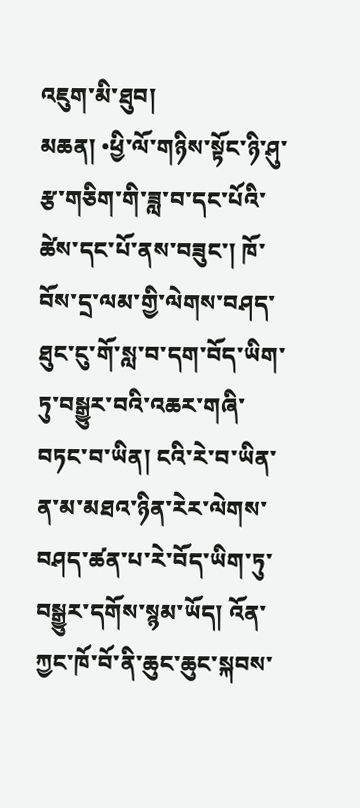འཇུག་མི་ཐུབ།
མཆན། •ཕྱི་ལོ་གཉིས་སྟོང་ཉི་ཤུ་རྩ་གཅིག་གི་ཟླ་བ་དང་པོའི་ཚེས་དང་པོ་ནས་བཟུང་། ཁོ་བོས་དྲ་ལམ་གྱི་ལེགས་བཤད་ཐུང་ངུ་གོ་སླ་བ་དག་བོད་ཡིག་ཏུ་བསྒྱུར་བའི་འཆར་གཞི་བཏང་བ་ཡིན། ངའི་རེ་བ་ཡིན་ན་མ་མཐའ་ཉིན་རེར་ལེགས་བཤད་ཚན་པ་རེ་བོད་ཡིག་ཏུ་བསྒྱུར་དགོས་སྙམ་ཡོད། འོན་ཀྱང་ཁོ་བོ་ནི་ཆུང་ཆུང་སྐབས་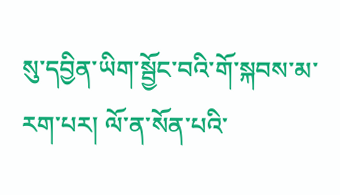སུ་དབྱིན་ཡིག་སྦྱོང་བའི་གོ་སྐབས་མ་རག་པར། ལོ་ན་སོན་པའི་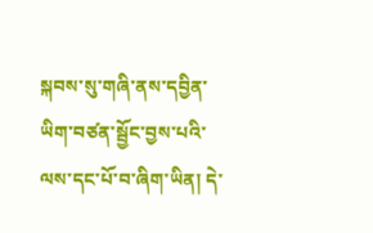སྐབས་སུ་གཞི་ནས་དབྱིན་ཡིག་བཙན་སྦྱོང་བྱས་པའི་ལས་དང་པོ་བ་ཞིག་ཡིན། དེ་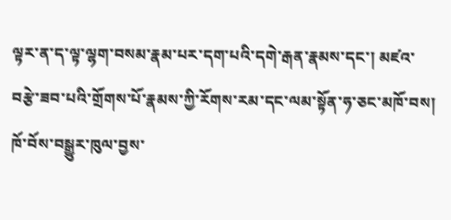ལྟར་ན་ད་ལྟ་ལྷག་བསམ་རྣམ་པར་དག་པའི་དགེ་རྒན་རྣམས་དང་། མཛའ་བརྩེ་ཟབ་པའི་གྲོགས་པོ་རྣམས་ཀྱི་རོགས་རམ་དང་ལམ་སྟོན་ཧ་ཅང་མཁོ་བས། ཁོ་བོས་བསྒྱུར་ཁུལ་བྱས་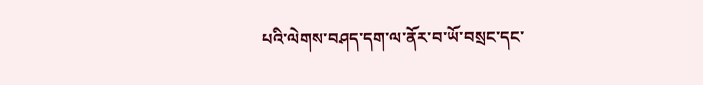པའི་ལེགས་བཤད་དག་ལ་ནོར་བ་ཡོ་བསྲང་དང་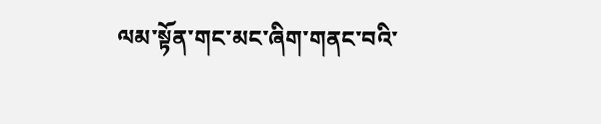ལམ་སྟོན་གང་མང་ཞིག་གནང་བའི་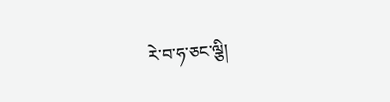རེ་བ་ཧ་ཅང་ལྕི།